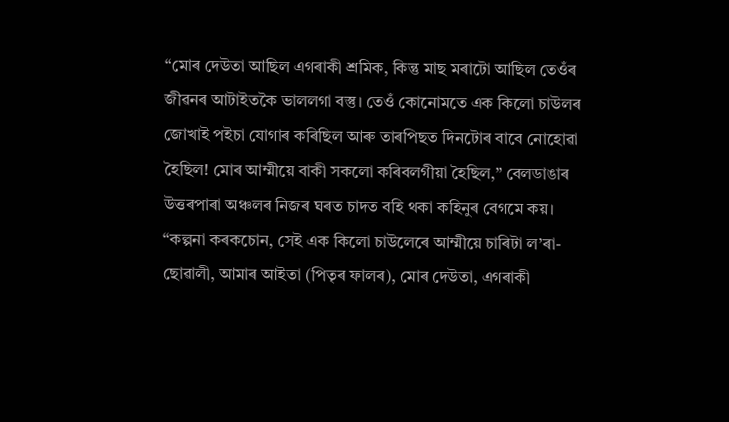“মোৰ দেউতা আছিল এগৰাকী শ্ৰমিক, কিন্তু মাছ মৰাটো আছিল তেওঁৰ জীৱনৰ আটাইতকৈ ভাললগা বস্তু। তেওঁ কোনোমতে এক কিলো চাউলৰ জোখাই পইচা যোগাৰ কৰিছিল আৰু তাৰপিছত দিনটোৰ বাবে নোহোৱা হৈছিল! মোৰ আম্মীয়ে বাকী সকলো কৰিবলগীয়া হৈছিল,” বেলডাঙাৰ উত্তৰপাৰা অঞ্চলৰ নিজৰ ঘৰত চাদত বহি থকা কহিনুৰ বেগমে কয়।
“কল্পনা কৰকচোন, সেই এক কিলো চাউলেৰে আম্মীয়ে চাৰিটা ল’ৰা-ছোৱালী, আমাৰ আইতা (পিতৃৰ ফালৰ), মোৰ দেউতা, এগৰাকী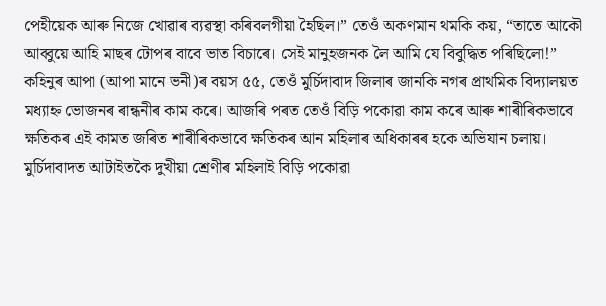পেহীয়েক আৰু নিজে খোৱাৰ ব্যৱস্থা কৰিবলগীয়া হৈছিল।” তেওঁ অকণমান থমকি কয়, “তাতে আকৌ আব্বুয়ে আহি মাছৰ টোপৰ বাবে ভাত বিচাৰে। সেই মানুহজনক লৈ আমি যে বিবুদ্ধিত পৰিছিলো!”
কহিনুৰ আপা (আপা মানে ভনী)ৰ বয়স ৫৫, তেওঁ মুৰ্চিদাবাদ জিলাৰ জানকি নগৰ প্ৰাথমিক বিদ্যালয়ত মধ্যাহ্ন ভোজনৰ ৰান্ধনীৰ কাম কৰে। আজৰি পৰত তেওঁ বিড়ি পকোৱা কাম কৰে আৰু শাৰীৰিকভাবে ক্ষতিকৰ এই কামত জৰিত শাৰীৰিকভাবে ক্ষতিকৰ আন মহিলাৰ অধিকাৰৰ হকে অভিযান চলায়। মুৰ্চিদাবাদত আটাইতকৈ দুখীয়া শ্ৰেণীৰ মহিলাই বিড়ি পকোৱা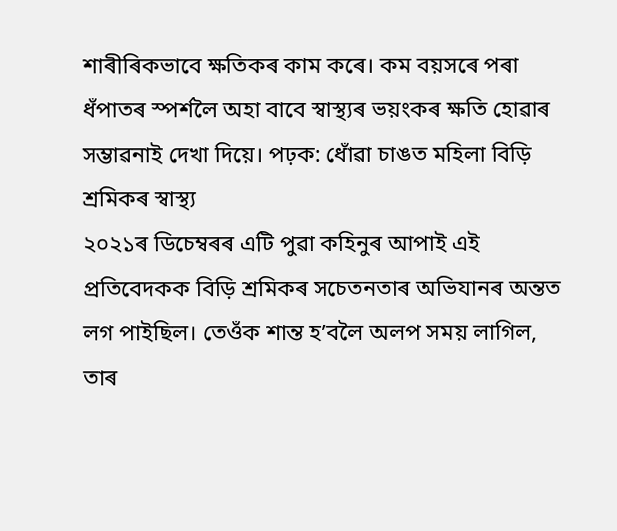শাৰীৰিকভাবে ক্ষতিকৰ কাম কৰে। কম বয়সৰে পৰা ধঁপাতৰ স্পৰ্শলৈ অহা বাবে স্বাস্থ্যৰ ভয়ংকৰ ক্ষতি হোৱাৰ সম্ভাৱনাই দেখা দিয়ে। পঢ়ক: ধোঁৱা চাঙত মহিলা বিড়ি শ্ৰমিকৰ স্বাস্থ্য
২০২১ৰ ডিচেম্বৰৰ এটি পুৱা কহিনুৰ আপাই এই প্ৰতিবেদকক বিড়ি শ্ৰমিকৰ সচেতনতাৰ অভিযানৰ অন্তত লগ পাইছিল। তেওঁক শান্ত হ’বলৈ অলপ সময় লাগিল, তাৰ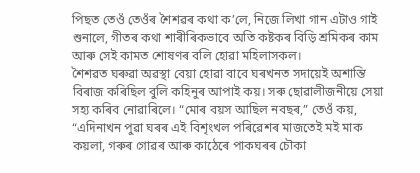পিছত তেওঁ তেওঁৰ শৈশৱৰ কথা ক’লে, নিজে লিখা গান এটাও গাই শুনালে, গীতৰ কথা শাৰীৰিকভাবে অতি কষ্টকৰ বিড়ি শ্ৰমিকৰ কাম আৰু সেই কামত শোষণৰ বলি হোৱা মহিলাসকল।
শৈশৱত ঘৰুৱা অৱস্থা বেয়া হোৱা বাবে ঘৰখনত সদায়েই অশান্তি বিৰাজ কৰিছিল বুলি কহিনুৰ আপাই কয়। সৰু ছোৱালীজনীয়ে সেয়া সহ্য কৰিব নোৱাৰিলে। “মোৰ বয়স আছিল নবছৰ,” তেওঁ কয়, “এদিনাখন পুৱা ঘৰৰ এই বিশৃংখল পৰিৱেশৰ মাজতেই মই মাক কয়লা, গৰুৰ গোৱৰ আৰু কাঠেৰে পাকঘৰৰ চৌকা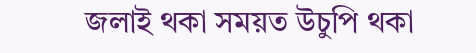জলাই থকা সময়ত উচুপি থকা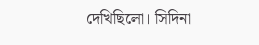দেখিছিলো। সিদিনা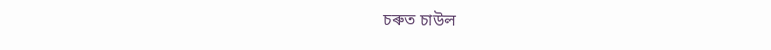চৰুত চাউল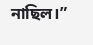নাছিল।”